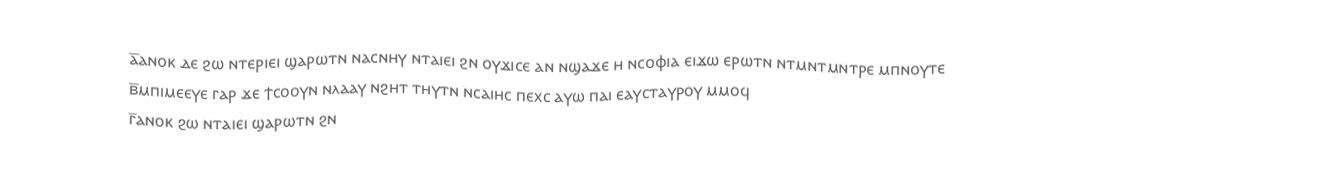ⲁ̅ⲁⲛⲟⲕ ⲇⲉ ϩⲱ ⲛⲧⲉⲣⲓⲉⲓ ϣⲁⲣⲱⲧⲛ ⲛⲁⲥⲛⲏⲩ ⲛⲧⲁⲓⲉⲓ ϩⲛ ⲟⲩϫⲓⲥⲉ ⲁⲛ ⲛϣⲁϫⲉ ⲏ ⲛⲥⲟⲫⲓⲁ ⲉⲓϫⲱ ⲉⲣⲱⲧⲛ ⲛⲧⲙⲛⲧⲙⲛⲧⲣⲉ ⲙⲡⲛⲟⲩⲧⲉ
ⲃ̅ⲙⲡⲓⲙⲉⲉⲩⲉ ⲅⲁⲣ ϫⲉ ϯⲥⲟⲟⲩⲛ ⲛⲗⲁⲁⲩ ⲛϩⲏⲧ ⲧⲏⲩⲧⲛ ⲛⲥⲁⲓⲏⲥ ⲡⲉⲭⲥ ⲁⲩⲱ ⲡⲁⲓ ⲉⲁⲩⲥⲧⲁⲩⲣⲟⲩ ⲙⲙⲟϥ
ⲅ̅ⲁⲛⲟⲕ ϩⲱ ⲛⲧⲁⲓⲉⲓ ϣⲁⲣⲱⲧⲛ ϩⲛ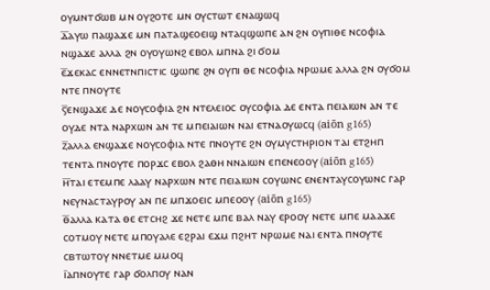ⲟⲩⲙⲛⲧϭⲱⲃ ⲙⲛ ⲟⲩϩⲟⲧⲉ ⲙⲛ ⲟⲩⲥⲧⲱⲧ ⲉⲛⲁϣⲱϥ
ⲇ̅ⲁⲩⲱ ⲡⲁϣⲁϫⲉ ⲙⲛ ⲡⲁⲧⲁϣⲉⲟⲉⲓϣ ⲛⲧⲁϥϣⲱⲡⲉ ⲁⲛ ϩⲛ ⲟⲩⲡⲓⲑⲉ ⲛⲥⲟⲫⲓⲁ ⲛϣⲁϫⲉ ⲁⲗⲗⲁ ϩⲛ ⲟⲩⲟⲩⲱⲛϩ ⲉⲃⲟⲗ ⲙⲡⲛⲁ ϩⲓ ϭⲟⲙ
ⲉ̅ϫⲉⲕⲁⲥ ⲉⲛⲛⲉⲧⲛⲡⲓⲥⲧⲓⲥ ϣⲱⲡⲉ ϩⲛ ⲟⲩⲡⲓ ⲑⲉ ⲛⲥⲟⲫⲓⲁ ⲛⲣⲱⲙⲉ ⲁⲗⲗⲁ ϩⲛ ⲟⲩϭⲟⲙ ⲛⲧⲉ ⲡⲛⲟⲩⲧⲉ
ⲋ̅ⲉⲛϣⲁϫⲉ ⲇⲉ ⲛⲟⲩⲥⲟⲫⲓⲁ ϩⲛ ⲛⲧⲉⲗⲉⲓⲟⲥ ⲟⲩⲥⲟⲫⲓⲁ ⲇⲉ ⲉⲛⲧⲁ ⲡⲉⲓⲁⲓⲱⲛ ⲁⲛ ⲧⲉ ⲟⲩⲇⲉ ⲛⲧⲁ ⲛⲁⲣⲭⲱⲛ ⲁⲛ ⲧⲉ ⲙⲡⲉⲓⲁⲓⲱⲛ ⲛⲁⲓ ⲉⲧⲛⲁⲟⲩⲱⲥϥ (aiōn g165)
ⲍ̅ⲁⲗⲗⲁ ⲉⲛϣⲁϫⲉ ⲛⲟⲩⲥⲟⲫⲓⲁ ⲛⲧⲉ ⲡⲛⲟⲩⲧⲉ ϩⲛ ⲟⲩⲙⲩⲥⲧⲏⲣⲓⲟⲛ ⲧⲁⲓ ⲉⲧϩⲏⲡ ⲧⲉⲛⲧⲁ ⲡⲛⲟⲩⲧⲉ ⲡⲟⲣϫⲥ ⲉⲃⲟⲗ ϩⲁⲑⲏ ⲛⲛⲁⲓⲱⲛ ⲉⲡⲉⲛⲉⲟⲟⲩ (aiōn g165)
ⲏ̅ⲧⲁⲓ ⲉⲧⲉⲙⲡⲉ ⲗⲁⲁⲩ ⲛⲁⲣⲭⲱⲛ ⲛⲧⲉ ⲡⲉⲓⲁⲓⲱⲛ ⲥⲟⲩⲱⲛⲥ ⲉⲛⲉⲛⲧⲁⲩⲥⲟⲩⲱⲛⲥ ⲅⲁⲣ ⲛⲉⲩⲛⲁⲥⲧⲁⲩⲣⲟⲩ ⲁⲛ ⲡⲉ ⲙⲡϫⲟⲉⲓⲥ ⲙⲡⲉⲟⲟⲩ (aiōn g165)
ⲑ̅ⲁⲗⲗⲁ ⲕⲁⲧⲁ ⲑⲉ ⲉⲧⲥⲏϩ ϫⲉ ⲛⲉⲧⲉ ⲙⲡⲉ ⲃⲁⲗ ⲛⲁⲩ ⲉⲣⲟⲟⲩ ⲛⲉⲧⲉ ⲙⲡⲉ ⲙⲁⲁϫⲉ ⲥⲟⲧⲙⲟⲩ ⲛⲉⲧⲉ ⲙⲡⲟⲩⲁⲗⲉ ⲉϩⲣⲁⲓ ⲉϫⲙ ⲡϩⲏⲧ ⲛⲣⲱⲙⲉ ⲛⲁⲓ ⲉⲛⲧⲁ ⲡⲛⲟⲩⲧⲉ ⲥⲃⲧⲱⲧⲟⲩ ⲛⲛⲉⲧⲙⲉ ⲙⲙⲟϥ
ⲓ̅ⲁⲡⲛⲟⲩⲧⲉ ⲅⲁⲣ ϭⲟⲗⲡⲟⲩ ⲛⲁⲛ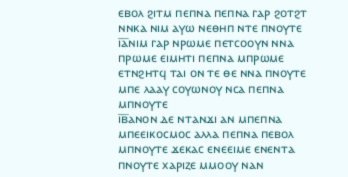ⲉⲃⲟⲗ ϩⲓⲧⲙ ⲡⲉⲡⲛⲁ ⲡⲉⲡⲛⲁ ⲅⲁⲣ ϩⲟⲧϩⲧ ⲛⲛⲕⲁ ⲛⲓⲙ ⲁⲩⲱ ⲛⲉⲑⲏⲡ ⲛⲧⲉ ⲡⲛⲟⲩⲧⲉ
ⲓ̅ⲁ̅ⲛⲓⲙ ⲅⲁⲣ ⲛⲣⲱⲙⲉ ⲡⲉⲧⲥⲟⲟⲩⲛ ⲛⲛⲁ ⲡⲣⲱⲙⲉ ⲉⲓⲙⲏⲧⲓ ⲡⲉⲡⲛⲁ ⲙⲡⲣⲱⲙⲉ ⲉⲧⲛϩⲏⲧϥ ⲧⲁⲓ ⲟⲛ ⲧⲉ ⲑⲉ ⲛⲛⲁ ⲡⲛⲟⲩⲧⲉ ⲙⲡⲉ ⲗⲁⲁⲩ ⲥⲟⲩⲱⲛⲟⲩ ⲛⲥⲁ ⲡⲉⲡⲛⲁ ⲙⲡⲛⲟⲩⲧⲉ
ⲓ̅ⲃ̅ⲁⲛⲟⲛ ⲇⲉ ⲛⲧⲁⲛϫⲓ ⲁⲛ ⲙⲡⲉⲡⲛⲁ ⲙⲡⲉⲉⲓⲕⲟⲥⲙⲟⲥ ⲁⲗⲗⲁ ⲡⲉⲡⲛⲁ ⲡⲉⲃⲟⲗ ⲙⲡⲛⲟⲩⲧⲉ ϫⲉⲕⲁⲥ ⲉⲛⲉⲉⲓⲙⲉ ⲉⲛⲉⲛⲧⲁ ⲡⲛⲟⲩⲧⲉ ⲭⲁⲣⲓⲍⲉ ⲙⲙⲟⲟⲩ ⲛⲁⲛ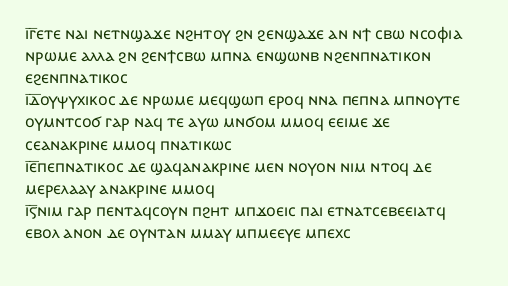ⲓ̅ⲅ̅ⲉⲧⲉ ⲛⲁⲓ ⲛⲉⲧⲛϣⲁϫⲉ ⲛϩⲏⲧⲟⲩ ϩⲛ ϩⲉⲛϣⲁϫⲉ ⲁⲛ ⲛϯ ⲥⲃⲱ ⲛⲥⲟⲫⲓⲁ ⲛⲣⲱⲙⲉ ⲁⲗⲗⲁ ϩⲛ ϩⲉⲛϯⲥⲃⲱ ⲙⲡⲛⲁ ⲉⲛϣⲱⲛⲃ ⲛϩⲉⲛⲡⲛⲁⲧⲓⲕⲟⲛ ⲉϩⲉⲛⲡⲛⲁⲧⲓⲕⲟⲥ
ⲓ̅ⲇ̅ⲟⲩⲯⲩⲭⲓⲕⲟⲥ ⲇⲉ ⲛⲣⲱⲙⲉ ⲙⲉϥϣⲱⲡ ⲉⲣⲟϥ ⲛⲛⲁ ⲡⲉⲡⲛⲁ ⲙⲡⲛⲟⲩⲧⲉ ⲟⲩⲙⲛⲧⲥⲟϭ ⲅⲁⲣ ⲛⲁϥ ⲧⲉ ⲁⲩⲱ ⲙⲛϭⲟⲙ ⲙⲙⲟϥ ⲉⲉⲓⲙⲉ ϫⲉ ⲥⲉⲁⲛⲁⲕⲣⲓⲛⲉ ⲙⲙⲟϥ ⲡⲛⲁⲧⲓⲕⲱⲥ
ⲓ̅ⲉ̅ⲡⲉⲡⲛⲁⲧⲓⲕⲟⲥ ⲇⲉ ϣⲁϥⲁⲛⲁⲕⲣⲓⲛⲉ ⲙⲉⲛ ⲛⲟⲩⲟⲛ ⲛⲓⲙ ⲛⲧⲟϥ ⲇⲉ ⲙⲉⲣⲉⲗⲁⲁⲩ ⲁⲛⲁⲕⲣⲓⲛⲉ ⲙⲙⲟϥ
ⲓ̅ⲋ̅ⲛⲓⲙ ⲅⲁⲣ ⲡⲉⲛⲧⲁϥⲥⲟⲩⲛ ⲡϩⲏⲧ ⲙⲡϫⲟⲉⲓⲥ ⲡⲁⲓ ⲉⲧⲛⲁⲧⲥⲉⲃⲉⲉⲓⲁⲧϥ ⲉⲃⲟⲗ ⲁⲛⲟⲛ ⲇⲉ ⲟⲩⲛⲧⲁⲛ ⲙⲙⲁⲩ ⲙⲡⲙⲉⲉⲩⲉ ⲙⲡⲉⲭⲥ